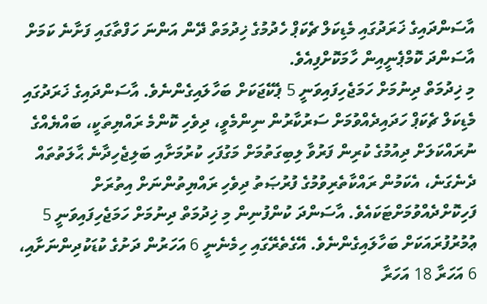އާސަންދައިގެ ޚަރަދުގައި މެޑިކަލް ޗެކަޕް ހެދުމުގެ ޚިދުމަތް ދޭން އަންނަ ހަފްތާގައި ފަށާނެ ކަމަށް އާސަންދަ ކޮމްޕެނީއިން ހާމަކޮށްފިއެވެ.
މި ޚިދުމަތް ދިނުމަށް ހަމަޖެހިފައިވަނީ 5 ޕެކޭޖަކަށް ބަހާލައިގެންނެވެ. އާސަންދައިގެ ޚަރަދުގައި މެޑިކަލް ޗެކަޕް ހަދައިދެއްވުމަށް ސަރުކާރުން ނިންމެވީ، ދިވެހި ކޮންމެ ރައްޔިތަކީ، ބައްޔެއްގެ ނުރައްކަލަށް ދިއުމުގެ ކުރިން ފަރުވާ ލިބިގަތުމަށް މަގުފަހި ކުރުމަށާއި ބަލިޖެހިދާނެ ޙާލަތުތައް ދެނެގަނެ، އެކަމުން ރައްކާތެރިވުމުގެ ފުރުޞަތު ދިވެހި ރައްޔިތުންނަށް އިތުރަށް ފަހިކޮށްދެއްވުމަށްޓަކައެވެ. އާސަންދަ ކުންފުނިން މި ޚިދުމަތް ދިނުމަށް ހަމަޖެހިފައިވަނީ 5 ޢުމުރުފުރައަކަށް ބަހާލައިގެންނެވެ. އޭގެތެރޭގައި ހިމެނެނީ 6 އަހަރުން ދަށުގެ ކުޑަކުދިންނަށާއި، 6 އަހަރާ 18 އަހަރާ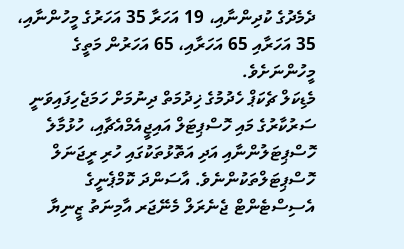ދެމެދުގެ ކުދިންނާއި، 19 އަހަރާ 35 އަހަރުގެ މީހުންނާއި، 35 އަހަރާއި 65 އަހަރާއި، 65 އަހަރުން މަތީގެ މީހުންނަށެވެ.
މެޑިކަލް ޗެކަޕް ހެދުމުގެ ޚިދުމަތް ދިނުމަށް ހަމަޖެހިފައިވަނީ ސަރުކާރުގެ މައި ހޮސްޕިޓަލް އައިޖީއެމްއެޗާއި، ހުޅުމާލެ ހޮސްޕިޓަލުންނާއި އަދި އަތޮޅުތަކުގައި ހުރި ރީޖަނަލް ހޮސްޕިޓަލްތަކުންނެވެ. އާސަންދަ ކޮމްޕެނީގެ އެސިސްޓެންޓް ޖެނެރަލް މެނޭޖަރ އާމިނަތު ޒީނިޔާ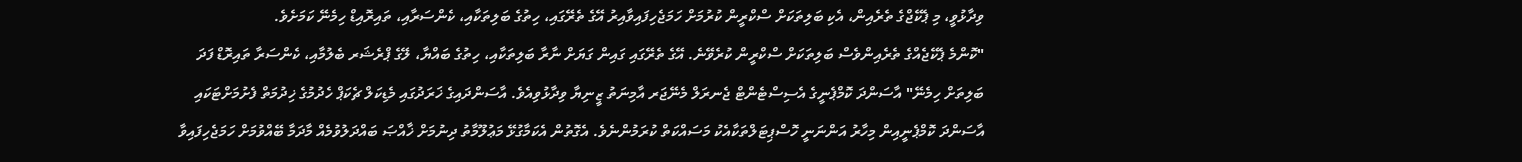ވިދާޅުވީ، މި ޕެކޭޖްގެ ތެރެއިން، އެކި ބަލިތަކަށް ސްކްރީން ކުރުމަށް ހަމަޖެހިފައިވާއިރު އޭގެ ތެރޭގައި، ހިތުގެ ބަލިތަކާއި، ކެންސަރާއި، ތައިރޮއިޑް ހިމެނޭ ކަމަށެވެ.
"ކޮންމެ ޕެކޭޖެއްގެ ތެރެއިންވެސް ބަލިތަކަށް ސްކްރީން ކުރެވޭނެ. އޭގެ ތެރޭގައި ގައިން ގަޔަށް ނާރާ ބަލިތަކާއި، ހިތުގެ ބައްޔާ، ލޭގެ ޕްރެޝަރ ބެލުމާއި، ކެންސަރާ ތައިރޮޑް ފަދަ ބަލިތަށް ހިމެނޭ" އާސަންދަ ކޮމްޕެނީގެ އެސިސްޓެންޓް ޖެނރަލް މެނޭޖަރ އާމިނަތު ޒީނިޔާ ވިދާޅުވިއެވެ. އާސަންދައިގެ ޚަރަދުގައި މެޑިކަލް ޗެކަޕް ހެދުމުގެ ޚިދުމަތް ފެށުމަށްޓަކައި އާސަންދަ ކޮމްޕެނީއިން މިހާރު އަންނަނީ ހޮސްޕިޓަލްތަކާއެކު މަސައްކަތް ކުރަމުންނެވެ. އެގޮތުން އެކަމާގުޅޭ މަޢުލޫމާތު ދިނުމަށް ޚާއްޞަ ބައްދަލުވުމެއް މާދަމާ ބޭއްވުމަށް ހަމަޖެހިފައިވާ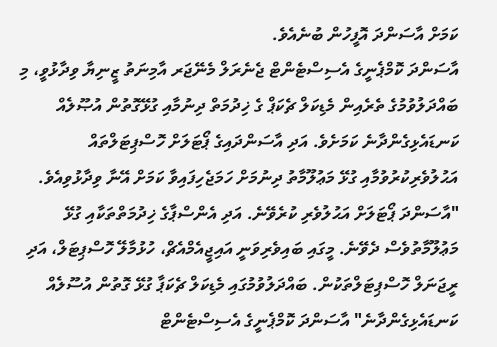ކަމަށް އާސަންދަ އޮފީހުން ބުނެއެވެ.
އާސަންދަ ކޮމްޕެނީގެ އެސިސްޓެންޓް ޖެނެރަލް މެނޭޖަރ އާމިނަތު ޒީނިޔާ ވިދާޅުވީ، މި ބައްދަލުވުމުގެ ތެރެއިން މެޑިކަލް ޗެކަޕް ގެ ޚިދުމަތް ދިނުމާއި ގުޅޭގޮތުން އުޞޫލެއް ކަނޑައެޅިގެންދާނެ ކަމަށެވެ. އަދި އާސަންދައިގެ ޕޯޓަލަށް ހޮސްޕިޓަލްތައް އަޙުލުވެރިކުރުވުމާއި ގުޅޭ މަޢުލޫމާތު ދިނުމަށް ހަމަޖެހިފައިވާ ކަމަށް އޭނާ ވިދާޅުވިއެވެ. "އާސަންދަ ޕޯޓަލަށް އަޙުލުވެރި ކުރެވޭނެ. އަދި އެންސްޕާގެ ޚިދުމަތްތަކާއި ގުޅޭ މަޢުލޫމާތުވެސް ދެވޭނެ. މީގައި ބައިވެރިވަނީ އައިޖީއެމްއެޗް، ހުޅުމާލޭ ހޮސްޕިޓަލް، އަދި ރީޖަނަލް ހޮސްޕިޓަލްތަކުން. ބައްދަލުވުމުގައި މެޑިކަލް ޗެކަޕާ ގުޅޭ ގޮތުން އުސޫލެއް ކަނޑައެޅިގެންދާނެ" އާސަންދަ ކޮމްޕެނީގެ އެސިސްޓެންޓް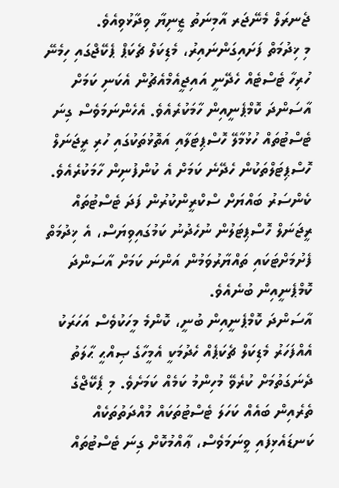ޖެނރަލް މެނޭޖަރ އާމިނަތު ޒީނިޔާ ވިދާޅުވިއެވެ.
މި ޚިދުމަތް ފަށައިގަންނައިރު، މެޑިކަލް ޗެކަޕް ޕެކޭޖްގައި ހިމެނޭ ހުރިހާ ޓެސްޓެއް ހެދޭނީ އައިޖީއެމްއެޗުން އެކަނި ކަމަށް އާސަންދަ ކޮމްޕެނީއިން ހާމަކުރެއެވެ. އެހެންނަމަވެސް ގިނަ ޓެސްޓުތައް ހުޅުމާލޭ ހޮސްޕިޓަލާއި އަތޮޅުތަކުގައި ހުރި ރީޖަނަލް ހޮސްޕިޓަލްތަކުން ހެދޭނެ ކަމަށް އެ ކުންފުނިން ހާމަކުރެއެވެ. ކެންސަރު ބައްޔަށް ސްކްރީންކުރުން ފަދަ ޓެސްޓުތައް ރީޖަނަލް ހޮސްޕިޓަލުން ނުހެދުނު ކަމުގައިވިޔަސް، އެ ޚިދުމަތް ފެށުމަށްޓަކައި ތައްޔާރުވަމުން އަންނަ ކަމަށް އާސަންދަ ކޮމްޕެނީއިން ބުނެއެވެ.
އާސަންދަ ކޮމްޕެނީއިން ބުނީ، ކޮންމެ މީހަކުވެސް އަހަރަކު އެއްފަހަރު މެޑިކަލް ޗެކަޕެއް ހެދުމަކީ އެމީހާގެ ޞިއްޙީ ޙާލަތު ދެނަގަތުމަށް ކުރެވޭ މުހިންމު ކަމެއް ކަމަށެވެ. މި ޕެކޭޖްގެ ތެރެއިން ބައެއް ކަހަލަ ޓެސްޓުތަކައް މުއްދަތުތަކެއް ކަނޑައެޅިފައި ވީނަމަވެސް، ޢާއްމުކޮށް ގިނަ ޓެސްޓުތައް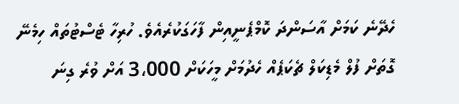ހެދޭނެ ކަމަށް އާސަންދަ ކޮމްޕެނީއިން ފާހަގަކުރެއެވެ. ހުރިހާ ޓެސްޓުތައް ހިމެނޭ ގޮތަށް ފުލް މެޑިކަލް ޗެކަޕެއް ހެދުމަށް މީހަކަށް 3،000 އަށް ވުރެ ގިނަ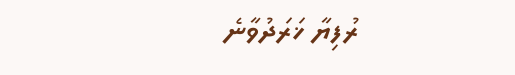ރުފިޔާ ޚަރަދުވާނެ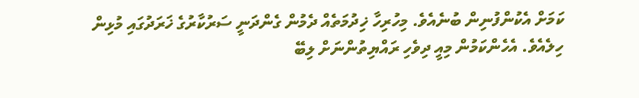ކަމަށް އެކުންފުނިން ބުނެއެވެ. މިހުރިހާ ޚިދުމަތެއް ދެމުން ގެންދަނީ ސަރުކާރުގެ ޚަރަދުގައި މުޅިން ހިލެއެވެ. އެހެންކަމުން މިއީ ދިވެހި ރައްޔިތުންނަށް ލިބޭ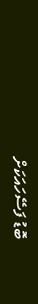ބޮޑު ފަސޭހައަކަށް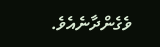ވެގެންދާނެއެވެ.